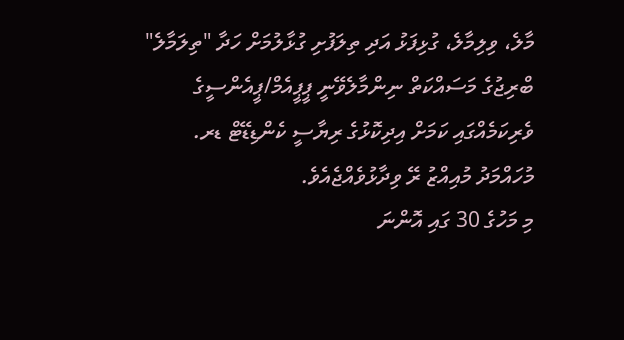މާލެ، ވިލިމާލެ، ގުޅިފަޅު އަދި ތިލަފުށި ގުޅާލުމަށް ހަދާ "ތިލަމާލެ" ބްރިޖުގެ މަސައްކަތް ނިންމާލެވޭނީ ޕީޕީއެމް/ޕީއެންސީގެ ވެރިކަމެއްގައި ކަމަށް އިދިކޮޅުގެ ރިޔާސީ ކެންޑިޑޭޓް ޑރ. މުހައްމަދު މުއިއްޒު ރޭ ވިދާޅުވެއްޖެއެވެ.
މި މަހުގެ 30 ގައި އޮންނަ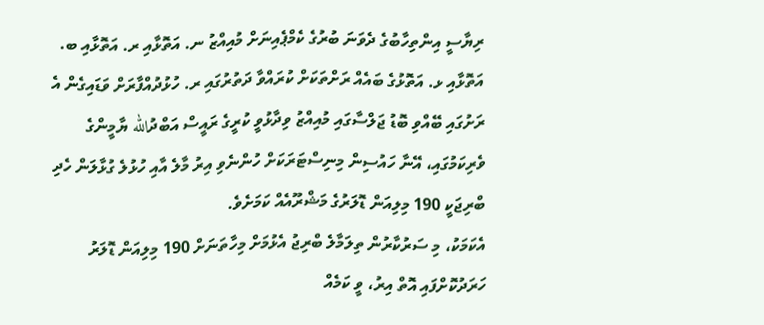ރިޔާސީ އިންތިހާބުގެ ދެވަނަ ބުރުގެ ކެމްޕެއިނަށް މުއިއްޒު ނ. އަތޮޅާއި ރ. އަތޮޅާއި ބ. އަތޮޅާއި ޅ. އަތޮޅުގެ ބައެއް ރަށްތަކަށް ކުރައްވާ ދަތުރުގައި ރ. ހުޅުދުއްފާރަށް ވަޑައިގެން އެ ރަށުގައި ބޭއްވި ބޮޑު ޖަލްސާގައި މުއިއްޒު ވިދާޅުވީ ކުރީގެ ރައީސް އަބްދުالله ޔާމީންގެ ވެރިކަމުގައި، އޭނާ ހައުސިން މިނިސްޓަރަކަށް ހުންނެވި އިރު މާލެ އާއި ހުޅުލެ ގުޅާލަން ހެދި ބްރިޖަކީ 190 މިލިއަން ޑޮލަރުގެ މަޝްރޫއެއް ކަމަށެވެ.
އެކަމަކު، މި ސަރުކާރުން ތިލަމާލެ ބްރިޖު އެޅުމަށް މިހާތަނަށް 190 މިލިއަން ޑޮލަރު ހަރަދުކޮށްފައި އޮތް އިރު، ވީ ކަމެއް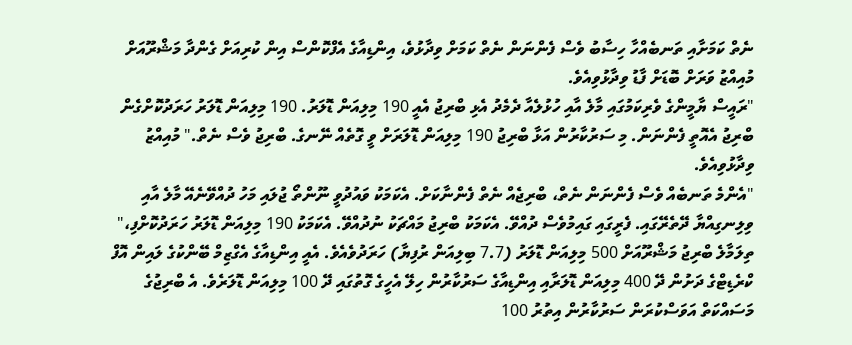ނެތް ކަމަށާއި ތަނބެއްހާ ހިސާބު ވެސް ފެންނަން ނެތް ކަމަށް ވިދާޅުވެ، އިންޑިއާގެ އެފްކޮންސް އިން ކުރިއަށް ގެންދާ މަޝްރޫއަށް މުއިއްޒު ވަރަށް ބޮޑަށް ފާޑު ވިދާޅުވިއެވެ.
"ރައީސް ޔާމީންގެ ވެރިކަމުގައި މާލެ އާއި ހުޅުލެއާ ދެމެދު އެޅި ބްރިޖު އެއީ 190 މިލިއަން ޑޮލަރު. 190 މިލިއަން ޑޮލަރު ހަރަދުކޮށްގެން ބްރިޖު އެއޮތީ ފެންނަން. މި ސަރުކާރުން އަޅާ ބްރިޖު 190 މިލިއަން ޑޮލަރަށް ވީ ގޮތެއް ނޭނގެ. ބްރިޖު ވެސް ނެތް." މުއިއްޒު ވިދާޅުވިއެވެ.
"އެންމެ ތަނބެއް ވެސް ފެންނަން ނެތް، ބްރިޖެއް ނެތް ފެންނާކަށް. އެކަމަކު ވައުދުވީ ނޫންތޯ ޖުލައި މަހު ދުއްވޭނެއޭ މާލެ އާއި ވިލިނގިއްޔާ ދޭތެރޭގައި. ފެރީގައި ގައިމުވެސް ދުއްވޭ. އެކަމަކު ބްރިޖު މައްޗަކު ނުދުއްވޭ. އެކަމަކު 190 މިލިއަން ޑޮލަރު ހަރަދުކޮށްފި،"
ތިލަމާލެ ބްރިޖު މަޝްރޫއަށް 500 މިލިއަން ޑޮލަރު (7.7 ބިލިއަން ރުފިޔާ) ހަރަދުވެއެވެ. އެއީ އިންޑިއާގެ އެގްޒިމް ބޭންކުގެ ލައިން އޮފް ކްރެޑިޓްގެ ދަށުން ދޭ 400 މިލިއަން ޑޮލަރާއި އިންޑިއާގެ ސަރުކާރުން ހިލޭ އެހީގެ ގޮތުގައި ދޭ 100 މިލިއަން ޑޮލަރެވެ. އެ ބްރިޖުގެ މަސައްކަތް އަވަސްކުރަން ސަރުކާރުން އިތުރު 100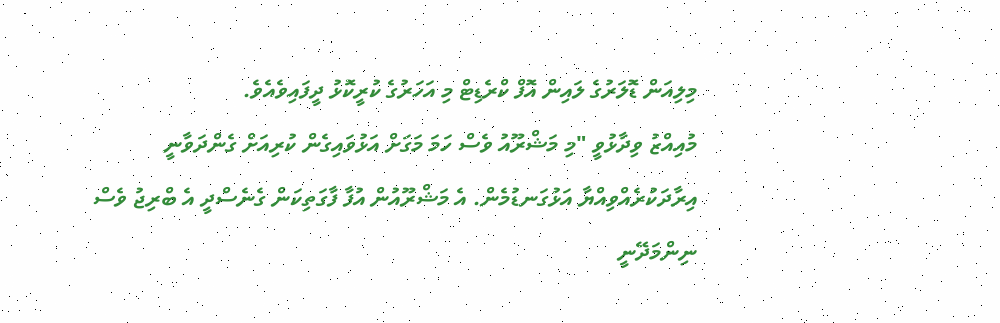މިލިއަން ޑޮލަރުގެ ލައިން އޮފް ކްރެޑިޓް މި އަހަރުގެ ކުރީކޮޅު ދީފައިވެއެވެ.
މުއިއްޒު ވިދާޅުވީ "މި މަޝްރޫއު ވެސް ހަމަ މަގަށް އަޅުވައިގެން ކުރިއަށް ގެންދަވާނީ އިރާދަކުރެއްވިއްޔާ އަޅުގަނޑުމެން. އެ މަޝްރޫއުން އުފާ ފާގަތިކަން ގެނެސްދީ އެ ބްރިޖު ވެސް ނިންމަދޭނީ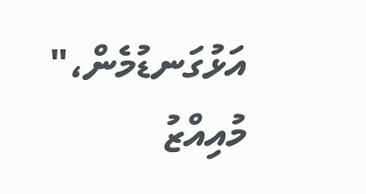އަޅުގަނޑުމެން،" މުއިއްޒު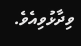ވިދާޅުވިއެވެ.